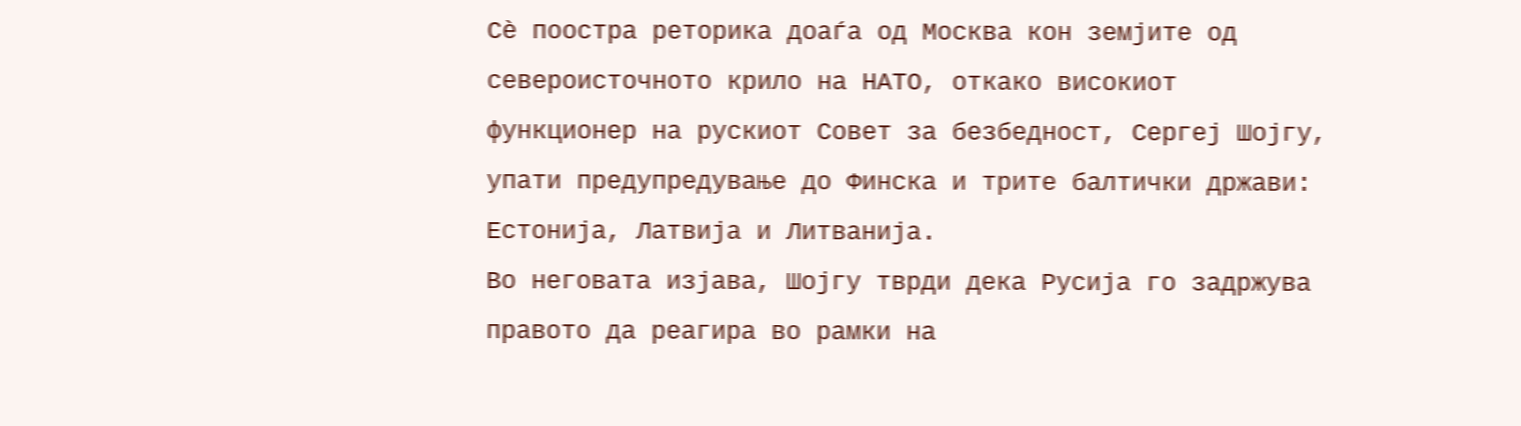Сè поостра реторика доаѓа од Москва кон земјите од североисточното крило на НАТО, откако високиот функционер на рускиот Совет за безбедност, Сергеј Шојгу, упати предупредување до Финска и трите балтички држави: Естонија, Латвија и Литванија.
Во неговата изјава, Шојгу тврди дека Русија го задржува правото да реагира во рамки на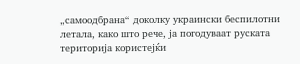„самоодбрана“ доколку украински беспилотни летала, како што рече, ја погодуваат руската територија користејќи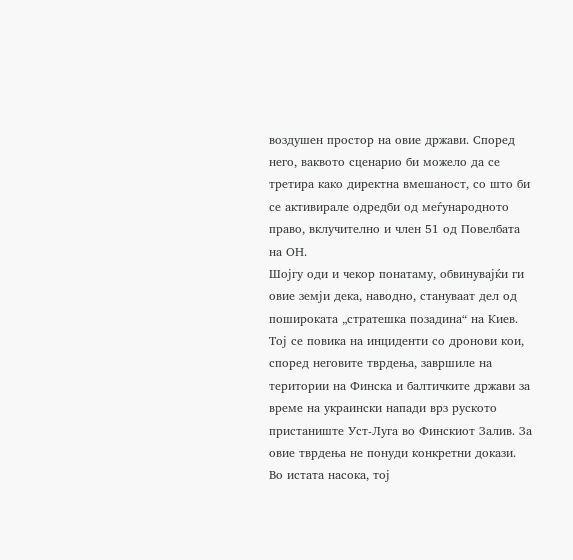воздушен простор на овие држави. Според него, ваквото сценарио би можело да се третира како директна вмешаност, со што би се активирале одредби од меѓународното право, вклучително и член 51 од Повелбата на ОН.
Шојгу оди и чекор понатаму, обвинувајќи ги овие земји дека, наводно, стануваат дел од пошироката „стратешка позадина“ на Киев. Тој се повика на инциденти со дронови кои, според неговите тврдења, завршиле на територии на Финска и балтичките држави за време на украински напади врз руското пристаниште Уст-Луга во Финскиот Залив. За овие тврдења не понуди конкретни докази.
Во истата насока, тој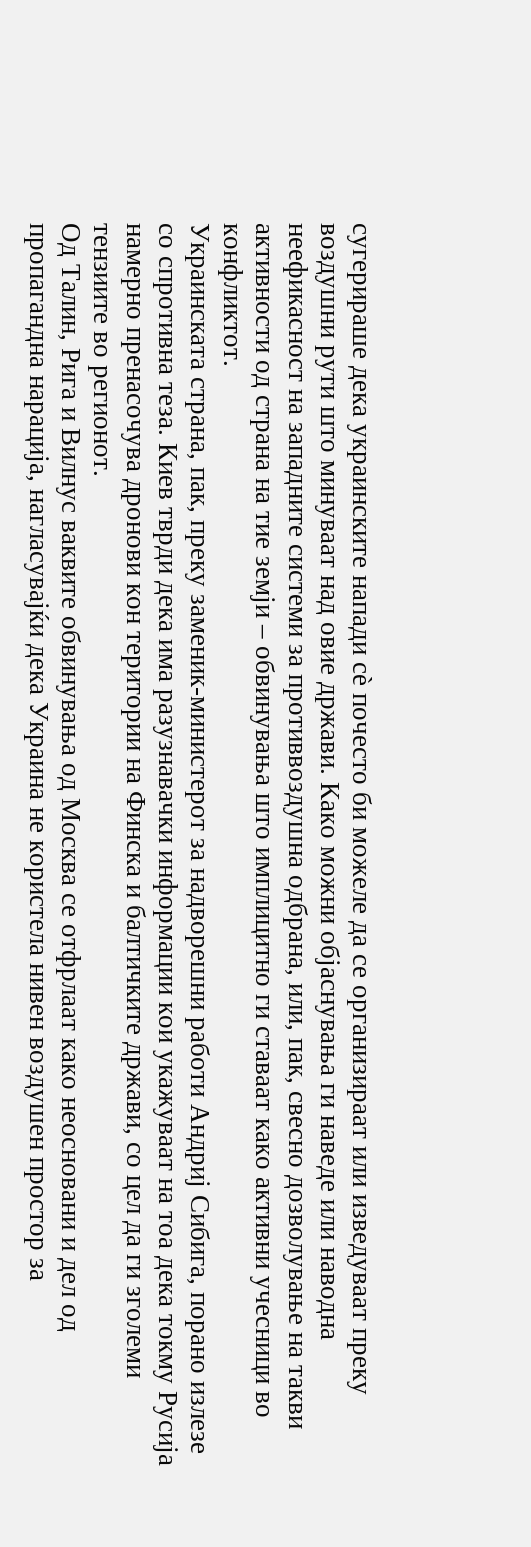сугерираше дека украинските напади сè почесто би можеле да се организираат или изведуваат преку воздушни рути што минуваат над овие држави. Како можни објаснувања ги наведе или наводна неефикасност на западните системи за противвоздушна одбрана, или, пак, свесно дозволување на такви активности од страна на тие земји – обвинувања што имплицитно ги ставаат како активни учесници во конфликтот.
Украинската страна, пак, преку заменик-министерот за надворешни работи Андриј Сибига, порано излезе со спротивна теза. Киев тврди дека има разузнавачки информации кои укажуваат на тоа дека токму Русија намерно пренасочува дронови кон територии на Финска и балтичките држави, со цел да ги зголеми тензиите во регионот.
Од Талин, Рига и Вилнус ваквите обвинувања од Москва се отфрлаат како неосновани и дел од пропагандна нарација, нагласувајќи дека Украина не користела нивен воздушен простор за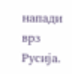напади врз Русија.